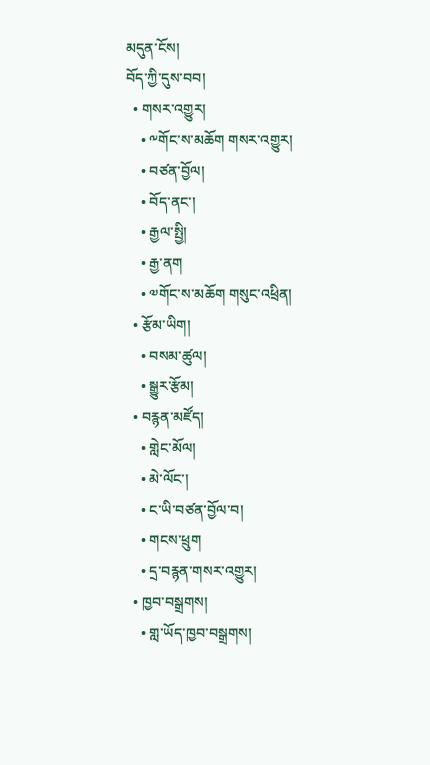མདུན་ངོས།
བོད་ཀྱི་དུས་བབ།
  • གསར་འགྱུར།
    • ༸གོང་ས་མཆོག གསར་འགྱུར།
    • བཙན་བྱོལ།
    • བོད་ནང་།
    • རྒྱལ་སྤྱི།
    • རྒྱ་ནག
    • ༧གོང་ས་མཆོག གསུང་འཕྲིན།
  • རྩོམ་ཡིག།
    • བསམ་ཚུལ།
    • སྒྱུར་རྩོམ།
  • བརྙན་མཛོད།
    • གླེང་མོལ།
    • མེ་ལོང་།
    • ང་ཡི་བཙན་བྱོལ་བ།
    • གངས་ཕྲུག
    • དྲ་བརྙན་གསར་འགྱུར།
  • ཁྱབ་བསྒྲགས།
    • གླ་ཡོད་ཁྱབ་བསྒྲགས།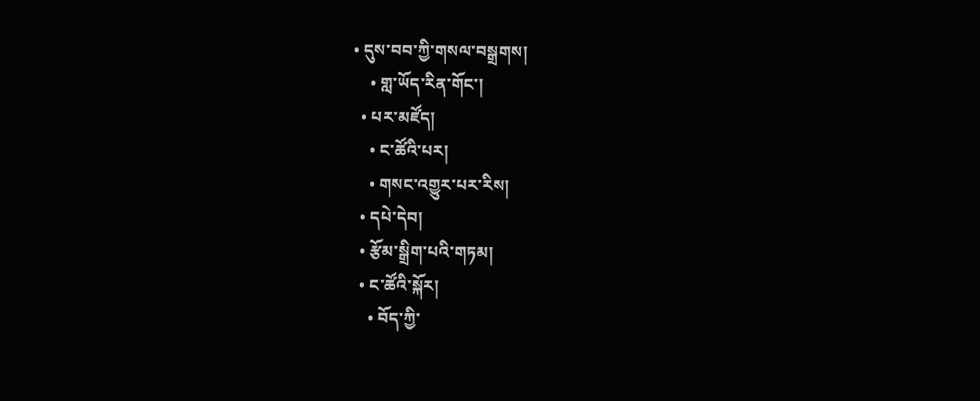• དུས་བབ་ཀྱི་གསལ་བསྒྲགས།
    • གླ་ཡོད་རིན་གོང་།
  • པར་མཛོད།
    • ང་ཚོའི་པར།
    • གསང་འགྱུར་པར་རིས།
  • དཔེ་དེབ།
  • རྩོམ་སྒྲིག་པའི་གཏམ།
  • ང་ཚོའི་སྐོར།
    • བོད་ཀྱི་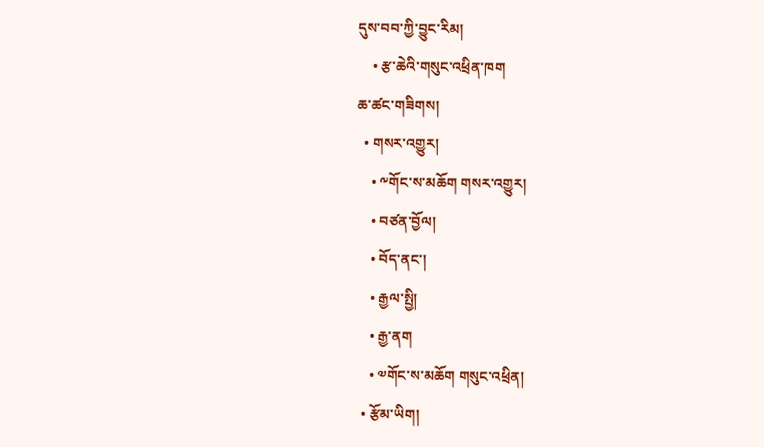དུས་བབ་ཀྱི་བྱུང་རིམ།
    • རྩ་ཆེའི་གསུང་འཕྲིན་ཁག
ཆ་ཚང་གཟིགས།
  • གསར་འགྱུར།
    • ༸གོང་ས་མཆོག གསར་འགྱུར།
    • བཙན་བྱོལ།
    • བོད་ནང་།
    • རྒྱལ་སྤྱི།
    • རྒྱ་ནག
    • ༧གོང་ས་མཆོག གསུང་འཕྲིན།
  • རྩོམ་ཡིག།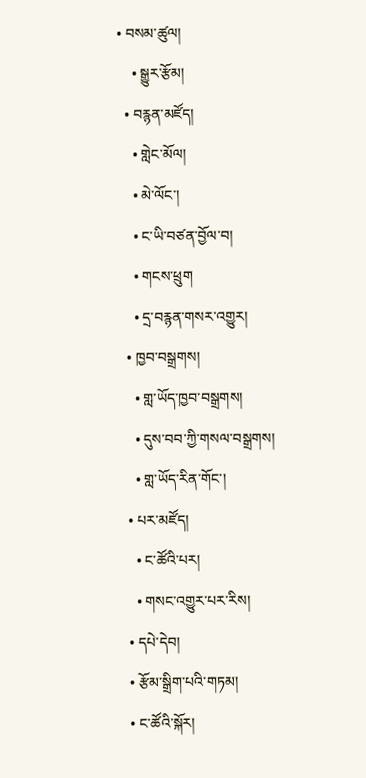• བསམ་ཚུལ།
    • སྒྱུར་རྩོམ།
  • བརྙན་མཛོད།
    • གླེང་མོལ།
    • མེ་ལོང་།
    • ང་ཡི་བཙན་བྱོལ་བ།
    • གངས་ཕྲུག
    • དྲ་བརྙན་གསར་འགྱུར།
  • ཁྱབ་བསྒྲགས།
    • གླ་ཡོད་ཁྱབ་བསྒྲགས།
    • དུས་བབ་ཀྱི་གསལ་བསྒྲགས།
    • གླ་ཡོད་རིན་གོང་།
  • པར་མཛོད།
    • ང་ཚོའི་པར།
    • གསང་འགྱུར་པར་རིས།
  • དཔེ་དེབ།
  • རྩོམ་སྒྲིག་པའི་གཏམ།
  • ང་ཚོའི་སྐོར།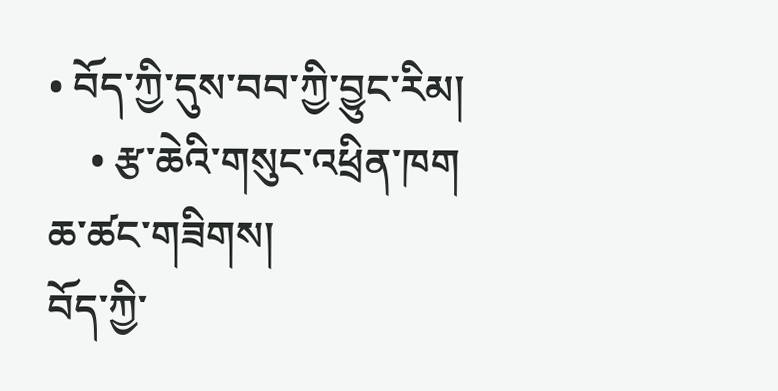• བོད་ཀྱི་དུས་བབ་ཀྱི་བྱུང་རིམ།
    • རྩ་ཆེའི་གསུང་འཕྲིན་ཁག
ཆ་ཚང་གཟིགས།
བོད་ཀྱི་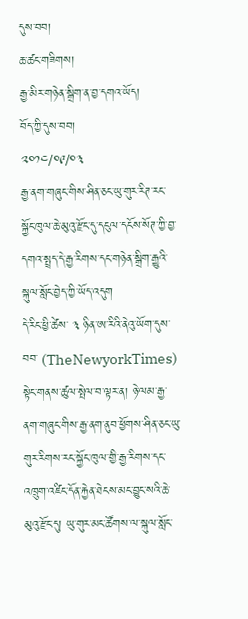དུས་བབ།
ཆ་ཚང་གཟིགས།
རྒྱ་མིར་གཉེན་སྒྲིག་ན་བྱ་དགའ་ཡོད།
བོད་ཀྱི་དུས་བབ།
༢༠༡༤/༠༩/༠༣
རྒྱ་ནག་གཞུང་གིས་ཤིན་ཅང་ཡུ་གུར་རིཊ་རང་སྐྱོང་ཁུལ་ཆེ་མུའུ་རྫོང་དུ་དངུལ་དངོས་སོཊ་ཀྱི་བྱ་དགའ་སྤྲད་དེ་རྒྱ་རིགས་དང་གཉེན་སྒྲིག་རྒྱུའི་སྐུལ་སློང་བྱེད་ཀྱི་ཡོད་འདུག
དེ་རིང་ཕྱི་ཚེས་ ༣ ཉིན་ཨ་རིའི་ནེའུ་ཡོག་དུས་བབ་ (TheNewyorkTimes) སྟེང་གནས་ཚུལ་སྤེལ་བ་ལྟར་ན། ཉེ་ལམ་རྒྱ་ནག་གཞུང་གིས་རྒྱ་ནག་ནུབ་ཕྱོགས་ཤིན་ཅང་ཡུ་གུར་རིགས་རང་སྐྱོང་ཁུལ་གྱི་རྒྱ་རིགས་དང་འཁྲུག་འཛིང་དོན་རྐྱེན་ཐེངས་མང་བྱུང་སའི་ཆེ་མུའུ་རྫོང་དུ། ཡུ་གུར་མང་ཚོགས་ལ་སྐུལ་སློང་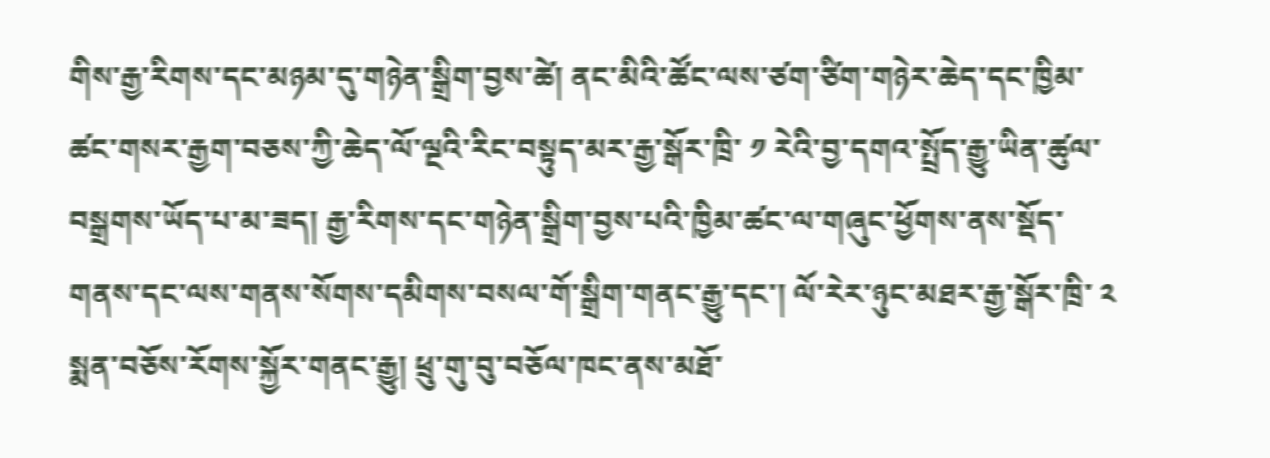གིས་རྒྱ་རིགས་དང་མཉམ་དུ་གཉེན་སྒྲིག་བྱས་ཚེ། ནང་མིའི་ཚོང་ལས་ཙག་ཙིག་གཉེར་ཆེད་དང་ཁྱིམ་ཚང་གསར་རྒྱག་བཅས་ཀྱི་ཆེད་ལོ་ལྔའི་རིང་བསྟུད་མར་རྒྱ་སྒོར་ཁྲི་ ༡ རེའི་བྱ་དགའ་སྤྲོད་རྒྱུ་ཡིན་ཚུལ་བསྒྲགས་ཡོད་པ་མ་ཟད། རྒྱ་རིགས་དང་གཉེན་སྒྲིག་བྱས་པའི་ཁྱིམ་ཚང་ལ་གཞུང་ཕྱོགས་ནས་སྡོད་གནས་དང་ལས་གནས་སོགས་དམིགས་བསལ་གོ་སྒྲིག་གནང་རྒྱུ་དང་། ལོ་རེར་ཉུང་མཐར་རྒྱ་སྒོར་ཁྲི་ ༢ སྨན་བཅོས་རོགས་སྐྱོར་གནང་རྒྱུ། ཕྲུ་གུ་བུ་བཅོལ་ཁང་ནས་མཐོ་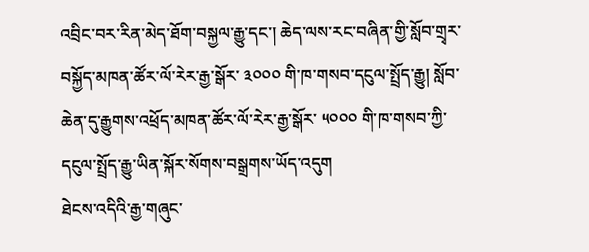འབྲིང་བར་རིན་མེད་ཐོག་བསྐྱལ་རྒྱུ་དང་། ཆེད་ལས་རང་བཞིན་གྱི་སློབ་གྲྭར་བསྐྱོད་མཁན་ཚོར་ལོ་རེར་རྒྱ་སྒོར་ ༣༠༠༠ གི་ཁ་གསབ་དངུལ་སྤྲོད་རྒྱུ། སློབ་ཆེན་དུ་རྒྱུགས་འཕྲོད་མཁན་ཚོར་ལོ་རེར་རྒྱ་སྒོར་ ༥༠༠༠ གི་ཁ་གསབ་ཀྱི་དངུལ་སྤྲོད་རྒྱུ་ཡིན་སྐོར་སོགས་བསྒྲགས་ཡོད་འདུག
ཐེངས་འདིའི་རྒྱ་གཞུང་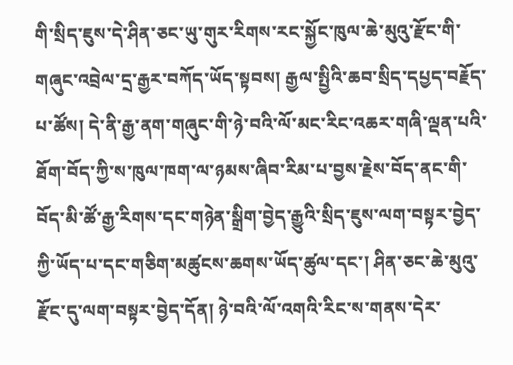གི་སྲིད་ཇུས་དེ་ཤིན་ཅང་ཡུ་གུར་རིགས་རང་སྐྱོང་ཁུལ་ཆེ་མུའུ་རྫོང་གི་གཞུང་འབྲེལ་དྲ་རྒྱར་བཀོད་ཡོད་སྟབས། རྒྱལ་སྤྱིའི་ཆབ་སྲིད་དཔྱད་བརྗོད་པ་ཚོས། དེ་ནི་རྒྱ་ནག་གཞུང་གི་ཉེ་བའི་ལོ་མང་རིང་འཆར་གཞི་ལྡན་པའི་ཐོག་བོད་ཀྱི་ས་ཁུལ་ཁག་ལ་ཉམས་ཞིབ་རིམ་པ་བྱས་རྗེས་བོད་ནང་གི་བོད་མི་ཚོ་རྒྱ་རིགས་དང་གཉེན་སྒྲིག་བྱེད་རྒྱུའི་སྲིད་ཇུས་ལག་བསྟར་བྱེད་ཀྱི་ཡོད་པ་དང་གཅིག་མཚུངས་ཆགས་ཡོད་ཚུལ་དང་། ཤིན་ཅང་ཆེ་མུའུ་རྫོང་དུ་ལག་བསྟར་བྱེད་དོན། ཉེ་བའི་ལོ་འགའི་རིང་ས་གནས་དེར་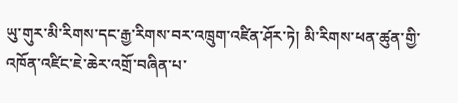ཡུ་གུར་མི་རིགས་དང་རྒྱ་རིགས་བར་འཁྲུག་འཛིན་ཤོར་ཏེ། མི་རིགས་ཕན་ཚུན་གྱི་འཁོན་འཛིང་ཇེ་ཆེར་འགྲོ་བཞིན་པ་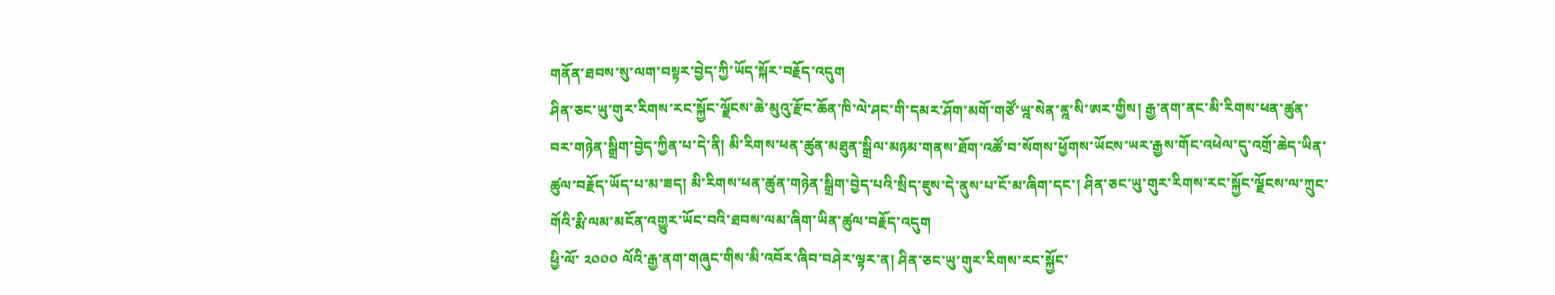གནོན་ཐབས་སུ་ལག་བསྟར་བྱེད་ཀྱི་ཡོད་སྐོར་བརྗོད་འདུག
ཤིན་ཅང་ཡུ་གུར་རིགས་རང་སྐྱོང་ལྗོངས་ཆེ་མུའུ་རྫོང་ཆོན་ཁི་ལེ་ཤང་གི་དམར་ཤོག་མགོ་གཙོ་ཡྰ་སེན་ནྰ་སི་ཨར་གྱིས། རྒྱ་ནག་ནང་མི་རིགས་ཕན་ཚུན་བར་གཉེན་སྒྲིག་བྱེད་ཀྱིན་པ་དེ་ནི། མི་རིགས་ཕན་ཚུན་མཐུན་སྒྲིལ་མཉམ་གནས་ཐོག་འཚོ་བ་སོགས་ཕྱོགས་ཡོངས་ཡར་རྒྱས་གོང་འཕེལ་དུ་འགྲོ་ཆེད་ཡིན་ཚུལ་བརྗོད་ཡོད་པ་མ་ཟད། མི་རིགས་ཕན་ཚུན་གཉེན་སྒྲིག་བྱེད་པའི་སྲིད་ཇུས་དེ་ནུས་པ་ངོ་མ་ཞིག་དང་། ཤིན་ཅང་ཡུ་གུར་རིགས་རང་སྐྱོང་ལྗོངས་ལ་ཀྲུང་གོའི་རྨི་ལམ་མངོན་འགྱུར་ཡོང་བའི་ཐབས་ལམ་ཞིག་ཡིན་ཚུལ་བརྗོད་འདུག
ཕྱི་ལོ་ ༢༠༠༠ ལོའི་རྒྱ་ནག་གཞུང་གིས་མི་འབོར་ཞིབ་བཤེར་ལྟར་ན། ཤིན་ཅང་ཡུ་གུར་རིགས་རང་སྐྱོང་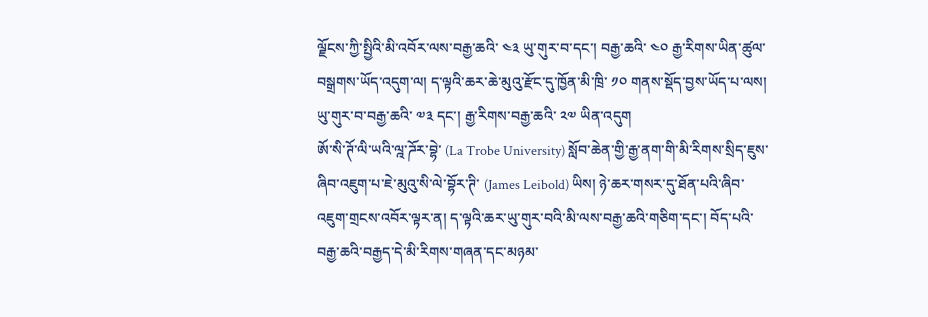ལྗོངས་ཀྱི་སྤྱིའི་མི་འབོར་ལས་བརྒྱ་ཆའི་ ༤༣ ཡུ་གུར་བ་དང་། བརྒྱ་ཆའི་ ༤༠ རྒྱ་རིགས་ཡིན་ཚུལ་བསྒྲགས་ཡོད་འདུག་ལ། ད་ལྟའི་ཆར་ཆེ་མུའུ་རྫོང་དུ་ཁྱོན་མི་ཁྲི་ ༡༠ གནས་སྡོད་བྱས་ཡོད་པ་ལས། ཡུ་གུར་བ་བརྒྱ་ཆའི་ ༧༣ དང་། རྒྱ་རིགས་བརྒྱ་ཆའི་ ༢༧ ཡིན་འདུག
ཨོ་སི་ཊོ་ལི་ཡའི་ལྰ་ཌོར་བྷེ་ (La Trobe University) སློབ་ཆེན་གྱི་རྒྱ་ནག་གི་མི་རིགས་སྲིད་ཇུས་ཞིབ་འཇུག་པ་ཇེ་མུའུ་སི་ལེ་བྷོར་ཊི་ (James Leibold) ཡིས། ཉེ་ཆར་གསར་དུ་ཐོན་པའི་ཞིབ་འཇུག་གྲངས་འབོར་ལྟར་ན། ད་ལྟའི་ཆར་ཡུ་གུར་བའི་མི་ལས་བརྒྱ་ཆའི་གཅིག་དང་། བོད་པའི་བརྒྱ་ཆའི་བརྒྱད་དེ་མི་རིགས་གཞན་དང་མཉམ་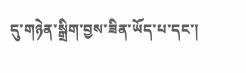དུ་གཉེན་སྒྲིག་བྱས་ཟིན་ཡོད་པ་དང་།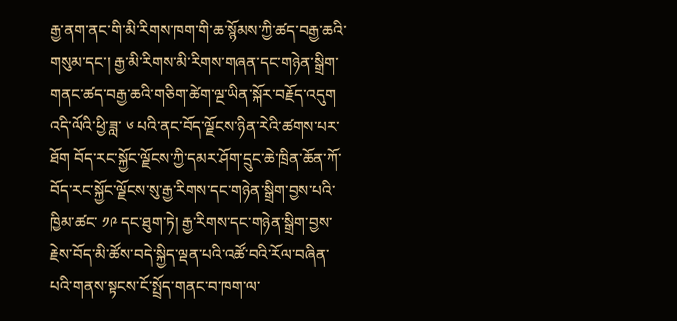རྒྱ་ནག་ནང་གི་མི་རིགས་ཁག་གི་ཆ་སྙོམས་ཀྱི་ཚད་བརྒྱ་ཆའི་གསུམ་དང་། རྒྱ་མི་རིགས་མི་རིགས་གཞན་དང་གཉེན་སྒྲིག་གནང་ཚད་བརྒྱ་ཆའི་གཅིག་ཚེག་ལྔ་ཡིན་སྐོར་བརྗོད་འདུག
འདི་ལོའི་ཕྱི་ཟླ་ ༦ པའི་ནང་བོད་ལྗོངས་ཉིན་རེའི་ཚགས་པར་ཐོག བོད་རང་སྐྱོང་ལྗོངས་ཀྱི་དམར་ཤོག་དྲུང་ཆེ་ཁྲིན་ཆོན་ཀོ་བོད་རང་སྐྱོང་ལྗོངས་སུ་རྒྱ་རིགས་དང་གཉེན་སྒྲིག་བྱས་པའི་ཁྱིམ་ཚང་ ༡༩ དང་ཐུག་ཏེ། རྒྱ་རིགས་དང་གཉེན་སྒྲིག་བྱས་རྗེས་བོད་མི་ཚོས་བདེ་སྐྱིད་ལྡན་པའི་འཚོ་བའི་རོལ་བཞིན་པའི་གནས་སྟངས་ངོ་སྤྲོད་གནང་བ་ཁག་ལ་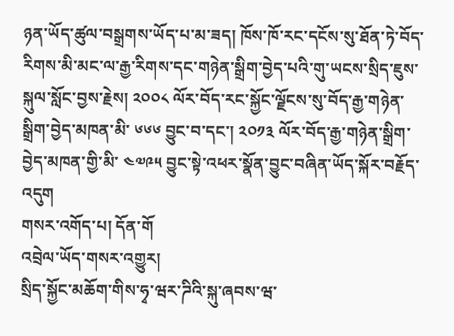ཉན་ཡོད་ཚུལ་བསྒྲགས་ཡོད་པ་མ་ཟད། ཁོས་ཁོ་རང་དངོས་སུ་ཐོན་ཏེ་བོད་རིགས་མི་མང་ལ་རྒྱ་རིགས་དང་གཉེན་སྒྲིག་བྱེད་པའི་གུ་ཡངས་སྲིད་ཇུས་སྐུལ་སློང་བྱས་རྗེས། ༢༠༠༨ ལོར་བོད་རང་སྐྱོང་ལྗོངས་སུ་བོད་རྒྱ་གཉེན་སྒྲིག་བྱེད་མཁན་མི་ ༦༦༦ བྱུང་བ་དང་། ༢༠༡༣ ལོར་བོད་རྒྱ་གཉེན་སྒྲིག་བྱེད་མཁན་གྱི་མི་ ༤༧༩༥ བྱུང་སྟེ་འཕར་སྣོན་བྱུང་བཞིན་ཡོད་སྐོར་བརྗོད་འདུག
གསར་འགོད་པ། དོན་གོ
འབྲེལ་ཡོད་གསར་འགྱུར།
སྲིད་སྐྱོང་མཆོག་གིས་ཧྭ་ཝར་ཌིའི་སྐུ་ཞབས་ཝ་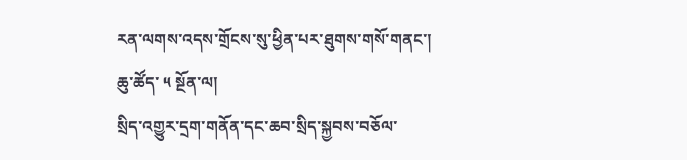རན་ལགས་འདས་གྲོངས་སུ་ཕྱིན་པར་ཐུགས་གསོ་གནང་།
ཆུ་ཚོད་ ༥ སྔོན་ལ།
སྲིད་འགྱུར་དྲག་གནོན་དང་ཆབ་སྲིད་སྐྱབས་བཅོལ་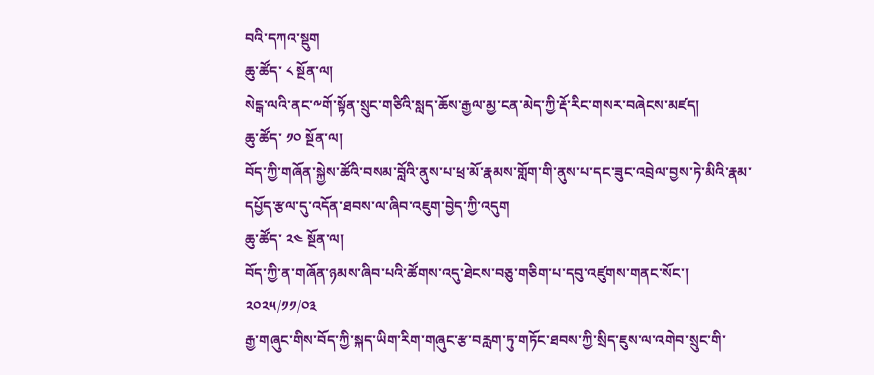བའི་དཀའ་སྡུག
ཆུ་ཚོད་ ༨ སྔོན་ལ།
སེངྒ་ལའི་ནང་༸གོ་སྟོན་སྲུང་གཙིའི་སླད་ཆོས་རྒྱལ་མྱ་ངན་མེད་ཀྱི་རྡོ་རིང་གསར་བཞེངས་མཛད།
ཆུ་ཚོད་ ༡༠ སྔོན་ལ།
བོད་ཀྱི་གཞོན་སྐྱེས་ཚོའི་བསམ་བློའི་ནུས་པ་ཕྲ་མོ་རྣམས་གློག་གི་ནུས་པ་དང་ཟུང་འབྲེལ་བྱས་ཏེ་མིའི་རྣམ་དཔྱོད་རྩལ་དུ་འདོན་ཐབས་ལ་ཞིབ་འཇུག་བྱེད་ཀྱི་འདུག
ཆུ་ཚོད་ ༢༤ སྔོན་ལ།
བོད་ཀྱི་ན་གཞོན་ཉམས་ཞིབ་པའི་ཚོགས་འདུ་ཐེངས་བཅུ་གཅིག་པ་དབུ་འཛུགས་གནང་སོང་།
༢༠༢༥/༡༡/༠༣
རྒྱ་གཞུང་གིས་བོད་ཀྱི་སྐད་ཡིག་རིག་གཞུང་རྩ་བརླག་ཏུ་གཏོང་ཐབས་ཀྱི་སྲིད་ཇུས་ལ་འགེབ་སྲུང་གི་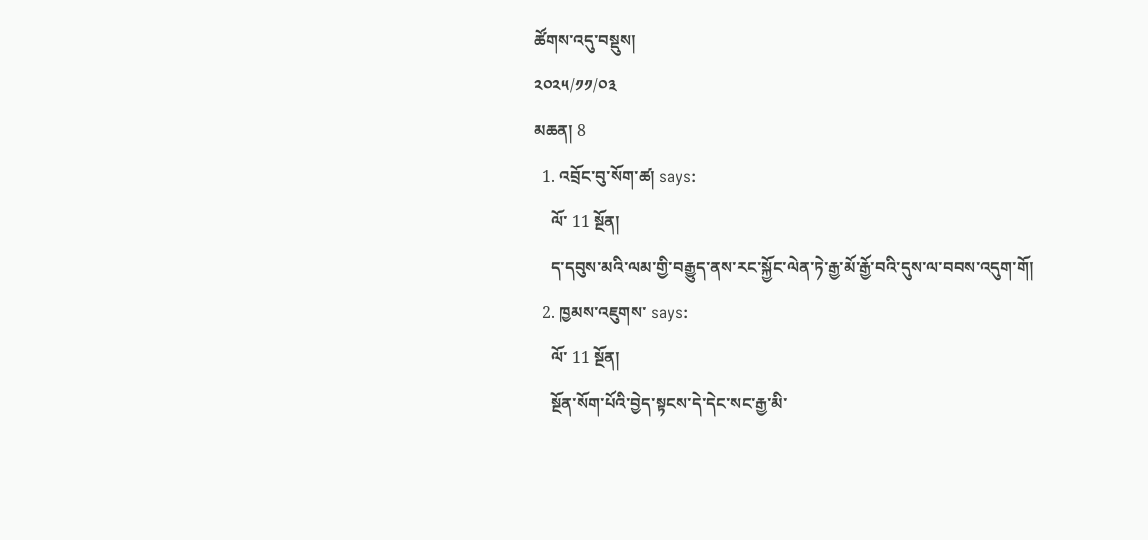ཚོགས་འདུ་བསྡུས།
༢༠༢༥/༡༡/༠༣
མཆན། 8
  1. འབྲོང་བུ་སོག་ཚ། says:
    ལོ་ 11 སྔོན།
    ད་དབུས་མའི་ལམ་གྱི་བརྒྱུད་ནས་རང་སྐྱོང་ལེན་ཏེ་རྒྱ་མོ་རྒྱོ་བའི་དུས་ལ་བབས་འདུག་གོ།
  2. ཁྱམས་འཇུགས་ says:
    ལོ་ 11 སྔོན།
    སྔོན་སོག་པོའི་བྱེད་སྟངས་དེ་དེང་སང་རྒྱ་མི་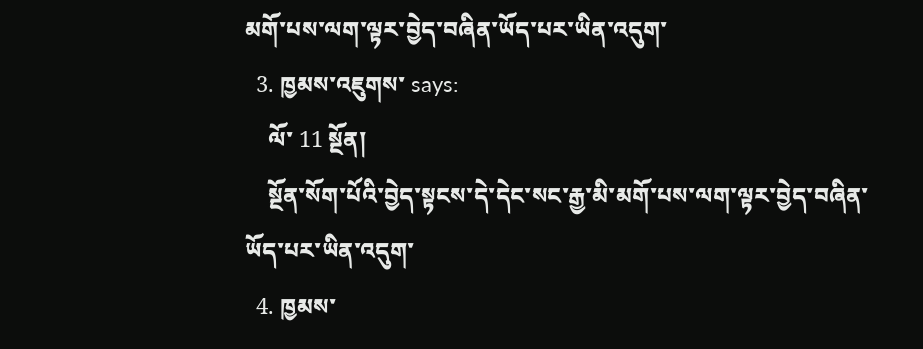མགོ་པས་ལག་ལྟར་བྱེད་བཞིན་ཡོད་པར་ཡིན་འདུག་
  3. ཁྱམས་འཇུགས་ says:
    ལོ་ 11 སྔོན།
    སྔོན་སོག་པོའི་བྱེད་སྟངས་དེ་དེང་སང་རྒྱ་མི་མགོ་པས་ལག་ལྟར་བྱེད་བཞིན་ཡོད་པར་ཡིན་འདུག་
  4. ཁྱམས་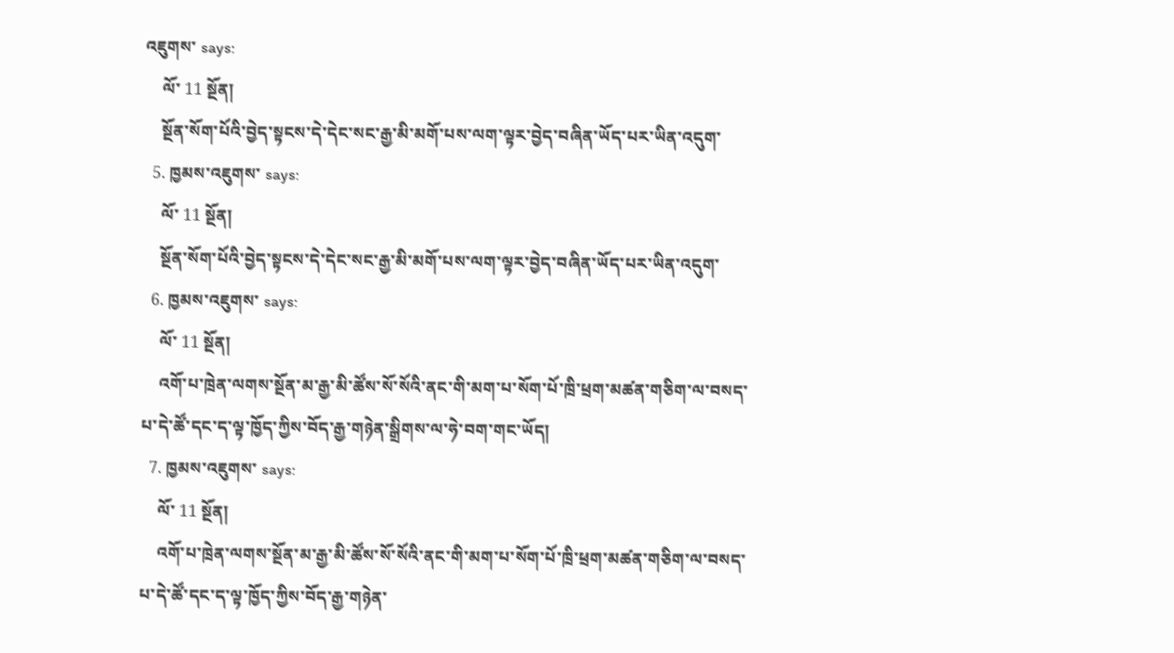འཇུགས་ says:
    ལོ་ 11 སྔོན།
    སྔོན་སོག་པོའི་བྱེད་སྟངས་དེ་དེང་སང་རྒྱ་མི་མགོ་པས་ལག་ལྟར་བྱེད་བཞིན་ཡོད་པར་ཡིན་འདུག་
  5. ཁྱམས་འཇུགས་ says:
    ལོ་ 11 སྔོན།
    སྔོན་སོག་པོའི་བྱེད་སྟངས་དེ་དེང་སང་རྒྱ་མི་མགོ་པས་ལག་ལྟར་བྱེད་བཞིན་ཡོད་པར་ཡིན་འདུག་
  6. ཁྱམས་འཇུགས་ says:
    ལོ་ 11 སྔོན།
    འགོ་པ་ཁྲེན་ལགས་སྔོན་མ་རྒྱ་མི་ཚོས་སོ་སོའི་ནང་གི་མག་པ་སོག་པོ་ཁྲི་ཕྲག་མཚན་གཅིག་ལ་བསད་པ་དེ་ཚོ་དང་ད་ལྟ་ཁྱོད་ཀྱིས་བོད་རྒྱ་གཉེན་སྒྲིགས་ལ་ཧེ་བག་གང་ཡོད།
  7. ཁྱམས་འཇུགས་ says:
    ལོ་ 11 སྔོན།
    འགོ་པ་ཁྲེན་ལགས་སྔོན་མ་རྒྱ་མི་ཚོས་སོ་སོའི་ནང་གི་མག་པ་སོག་པོ་ཁྲི་ཕྲག་མཚན་གཅིག་ལ་བསད་པ་དེ་ཚོ་དང་ད་ལྟ་ཁྱོད་ཀྱིས་བོད་རྒྱ་གཉེན་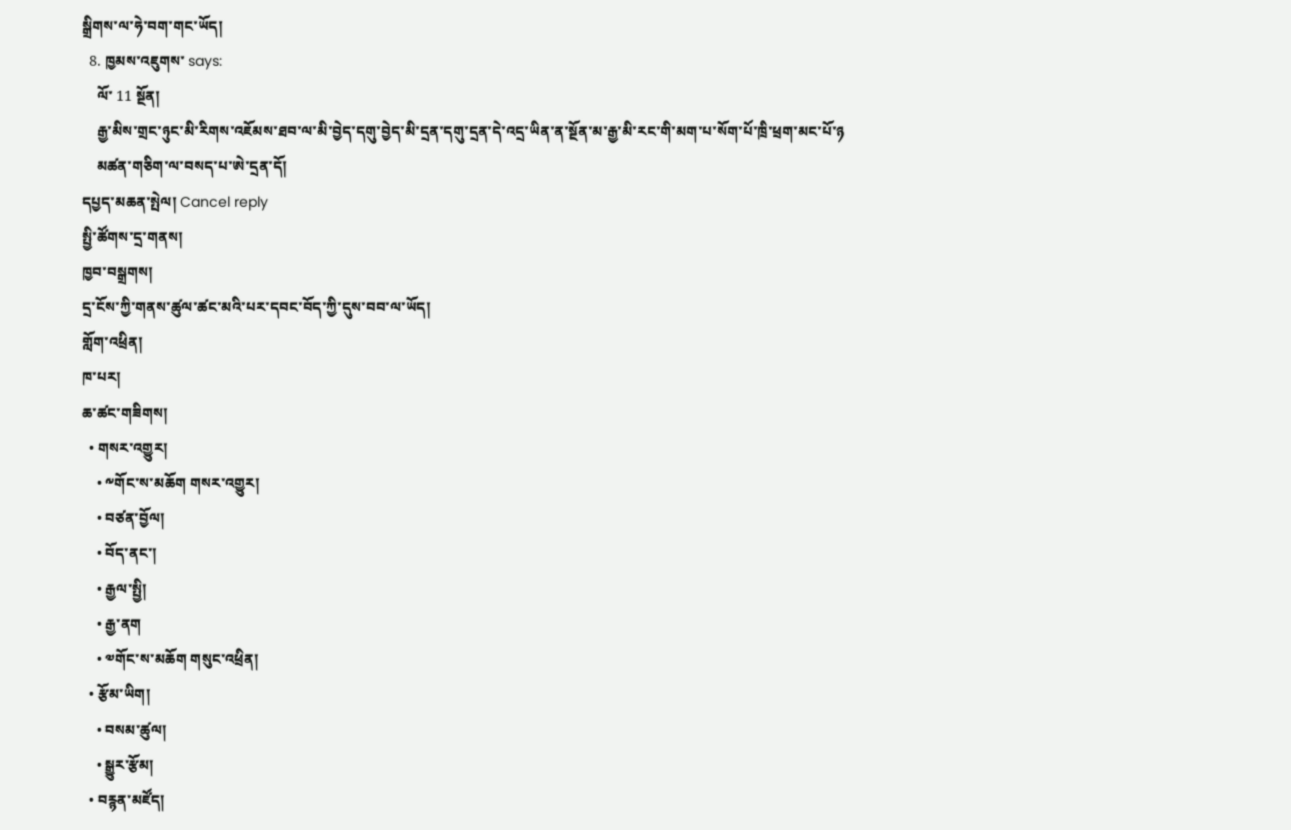སྒྲིགས་ལ་ཧེ་བག་གང་ཡོད།
  8. ཁྱམས་འཇུགས་ says:
    ལོ་ 11 སྔོན།
    རྒྱ་མིས་གྲང་ཉུང་མི་རིགས་འཇོམས་ཐབ་ལ་མི་བྱེད་དགུ་བྱེད་མི་དྲན་དགུ་དྲན་དེ་འདྲ་ཡིན་ན་སྔོན་མ་རྒྱ་མི་རང་གི་མག་པ་སོག་པོ་ཁྲི་ཕྲག་མང་པོ་ཉ
    མཚན་གཅིག་ལ་བསད་པ་ཨེ་དྲན་དོ།
དཔྱད་མཆན་སྤེལ། Cancel reply
སྤྱི་ཚོགས་དྲ་གནས།
ཁྱབ་བསྒྲགས།
དྲ་ངོས་ཀྱི་གནས་ཚུལ་ཚང་མའི་པར་དབང་བོད་ཀྱི་དུས་བབ་ལ་ཡོད།
གློག་འཕྲིན།
ཁ་པར།
ཆ་ཚང་གཟིགས།
  • གསར་འགྱུར།
    • ༸གོང་ས་མཆོག གསར་འགྱུར།
    • བཙན་བྱོལ།
    • བོད་ནང་།
    • རྒྱལ་སྤྱི།
    • རྒྱ་ནག
    • ༧གོང་ས་མཆོག གསུང་འཕྲིན།
  • རྩོམ་ཡིག།
    • བསམ་ཚུལ།
    • སྒྱུར་རྩོམ།
  • བརྙན་མཛོད།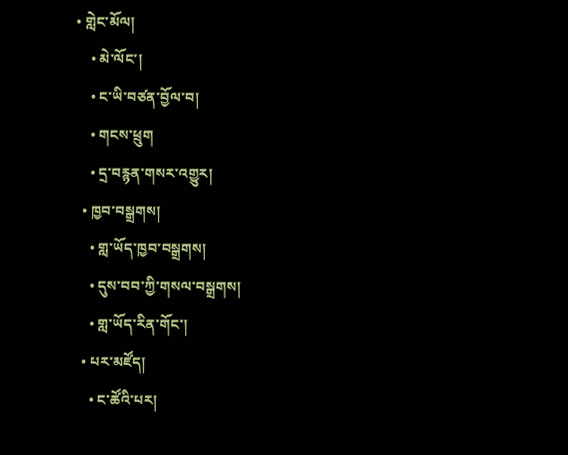• གླེང་མོལ།
    • མེ་ལོང་།
    • ང་ཡི་བཙན་བྱོལ་བ།
    • གངས་ཕྲུག
    • དྲ་བརྙན་གསར་འགྱུར།
  • ཁྱབ་བསྒྲགས།
    • གླ་ཡོད་ཁྱབ་བསྒྲགས།
    • དུས་བབ་ཀྱི་གསལ་བསྒྲགས།
    • གླ་ཡོད་རིན་གོང་།
  • པར་མཛོད།
    • ང་ཚོའི་པར།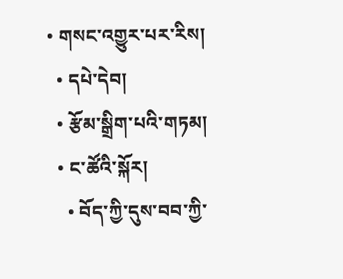• གསང་འགྱུར་པར་རིས།
  • དཔེ་དེབ།
  • རྩོམ་སྒྲིག་པའི་གཏམ།
  • ང་ཚོའི་སྐོར།
    • བོད་ཀྱི་དུས་བབ་ཀྱི་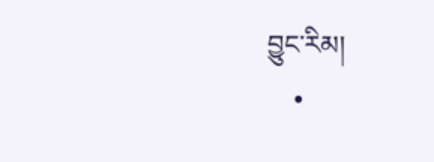བྱུང་རིམ།
    •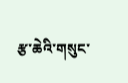རྩ་ཆེའི་གསུང་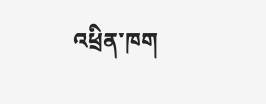འཕྲིན་ཁག